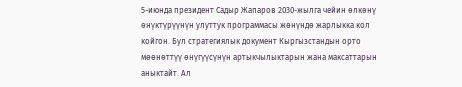5-июнда президент Садыр Жапаров 2030-жылга чейин өлкөнү өнүктүрүүнүн улуттук программасы жөнүндө жарлыкка кол койгон. Бул стратегиялык документ Кыргызстандын орто мөөнөттүү өнүгүүсүнүн артыкчылыктарын жана максаттарын аныктайт. Ал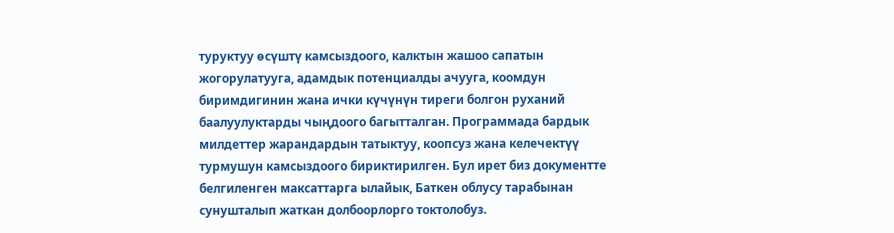туруктуу өсүштү камсыздоого, калктын жашоо сапатын жогорулатууга, адамдык потенциалды ачууга, коомдун биримдигинин жана ички күчүнүн тиреги болгон руханий баалуулуктарды чыңдоого багытталган. Программада бардык милдеттер жарандардын татыктуу, коопсуз жана келечектүү турмушун камсыздоого бириктирилген. Бул ирет биз документте белгиленген максаттарга ылайык, Баткен облусу тарабынан сунушталып жаткан долбоорлорго токтолобуз.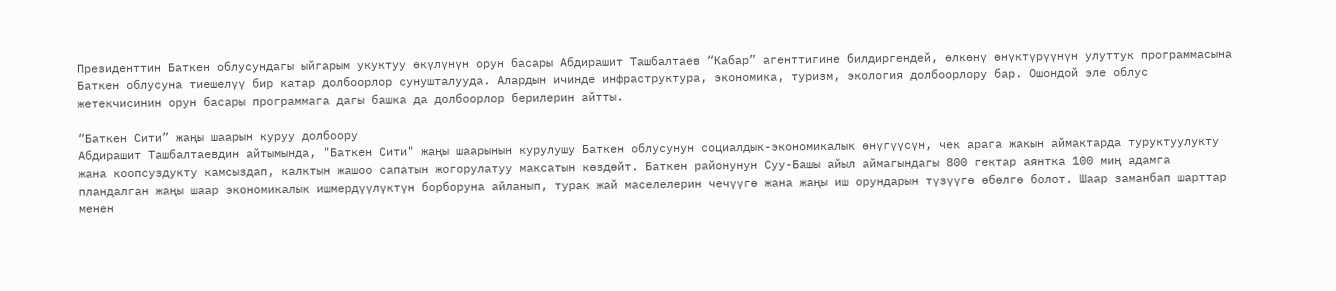Президенттин Баткен облусундагы ыйгарым укуктуу өкүлүнүн орун басары Абдирашит Ташбалтаев “Кабар” агенттигине билдиргендей, өлкөнү өнүктүрүүнүн улуттук программасына Баткен облусуна тиешелүү бир катар долбоорлор сунушталууда. Алардын ичинде инфраструктура, экономика, туризм, экология долбоорлору бар. Ошондой эле облус жетекчисинин орун басары программага дагы башка да долбоорлор берилерин айтты.

“Баткен Сити” жаңы шаарын куруу долбоору
Абдирашит Ташбалтаевдин айтымында, "Баткен Сити" жаңы шаарынын курулушу Баткен облусунун социалдык-экономикалык өнүгүүсүн, чек арага жакын аймактарда туруктуулукту жана коопсуздукту камсыздап, калктын жашоо сапатын жогорулатуу максатын көздөйт. Баткен районунун Суу-Башы айыл аймагындагы 800 гектар аянтка 100 миң адамга пландалган жаңы шаар экономикалык ишмердүүлүктүн борборуна айланып, турак жай маселелерин чечүүгө жана жаңы иш орундарын түзүүгө өбөлгө болот. Шаар заманбап шарттар менен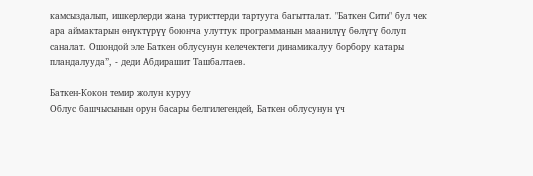камсыздалып, ишкерлерди жана туристтерди тартууга багытталат. "Баткен Сити" бул чек ара аймактарын өнүктүрүү боюнча улуттук программанын маанилүү бөлүгү болуп саналат. Ошондой эле Баткен облусунун келечектеги динамикалуу борбору катары пландалууда”, - деди Абдирашит Ташбалтаев.

Баткен-Кокон темир жолун куруу
Облус башчысынын орун басары белгилегендей, Баткен облусунун үч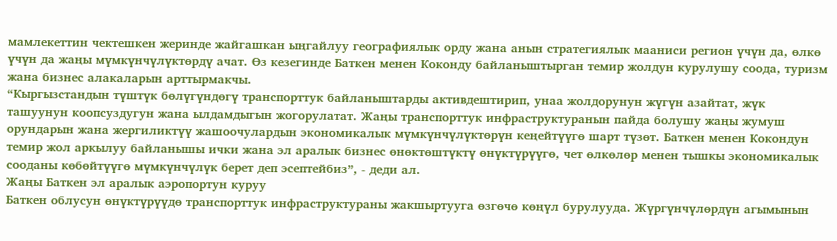мамлекеттин чектешкен жеринде жайгашкан ыңгайлуу географиялык орду жана анын стратегиялык мааниси регион үчүн да, өлкө үчүн да жаңы мүмкүнчүлүктөрдү ачат. Өз кезегинде Баткен менен Коконду байланыштырган темир жолдун курулушу соода, туризм жана бизнес алакаларын арттырмакчы.
“Кыргызстандын түштүк бөлүгүндөгү транспорттук байланыштарды активдештирип, унаа жолдорунун жүгүн азайтат, жүк ташуунун коопсуздугун жана ылдамдыгын жогорулатат. Жаңы транспорттук инфраструктуранын пайда болушу жаңы жумуш орундарын жана жергиликтүү жашоочулардын экономикалык мүмкүнчүлүктөрүн кеңейтүүгө шарт түзөт. Баткен менен Кокондун темир жол аркылуу байланышы ички жана эл аралык бизнес өнөктөштүктү өнүктүрүүгө, чет өлкөлөр менен тышкы экономикалык сооданы көбөйтүүгө мүмкүнчүлүк берет деп эсептейбиз”, - деди ал.
Жаңы Баткен эл аралык аэропортун куруу
Баткен облусун өнүктүрүүдө транспорттук инфраструктураны жакшыртууга өзгөчө көңүл бурулууда. Жүргүнчүлөрдүн агымынын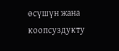өсүшүн жана коопсуздукту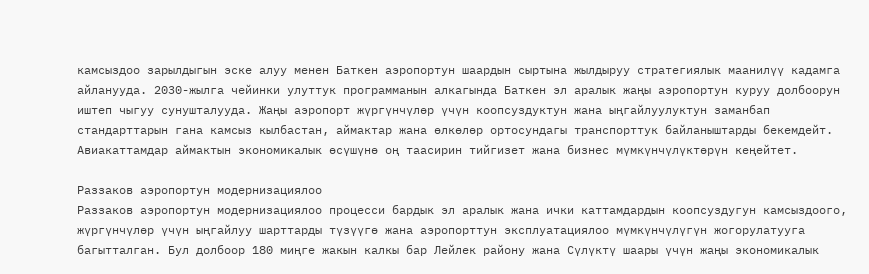камсыздоо зарылдыгын эске алуу менен Баткен аэропортун шаардын сыртына жылдыруу стратегиялык маанилүү кадамга айланууда. 2030-жылга чейинки улуттук программанын алкагында Баткен эл аралык жаңы аэропортун куруу долбоорун иштеп чыгуу сунушталууда. Жаңы аэропорт жүргүнчүлөр үчүн коопсуздуктун жана ыңгайлуулуктун заманбап стандарттарын гана камсыз кылбастан, аймактар жана өлкөлөр ортосундагы транспорттук байланыштарды бекемдейт. Авиакаттамдар аймактын экономикалык өсүшүнө оң таасирин тийгизет жана бизнес мүмкүнчүлүктөрүн кеңейтет.

Раззаков аэропортун модернизациялоо
Раззаков аэропортун модернизациялоо процесси бардык эл аралык жана ички каттамдардын коопсуздугун камсыздоого, жүргүнчүлөр үчүн ыңгайлуу шарттарды түзүүгө жана аэропорттун эксплуатациялоо мүмкүнчүлүгүн жогорулатууга багытталган. Бул долбоор 180 миңге жакын калкы бар Лейлек району жана Сүлүктү шаары үчүн жаңы экономикалык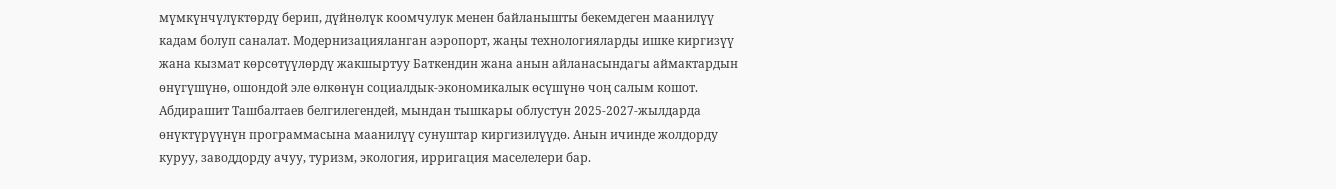мүмкүнчүлүктөрдү берип, дүйнөлүк коомчулук менен байланышты бекемдеген маанилүү кадам болуп саналат. Модернизацияланган аэропорт, жаңы технологияларды ишке киргизүү жана кызмат көрсөтүүлөрдү жакшыртуу Баткендин жана анын айланасындагы аймактардын өнүгүшүнө, ошондой эле өлкөнүн социалдык-экономикалык өсүшүнө чоң салым кошот.
Абдирашит Ташбалтаев белгилегендей, мындан тышкары облустун 2025-2027-жылдарда өнүктүрүүнүн программасына маанилүү сунуштар киргизилүүдө. Анын ичинде жолдорду куруу, заводдорду ачуу, туризм, экология, ирригация маселелери бар.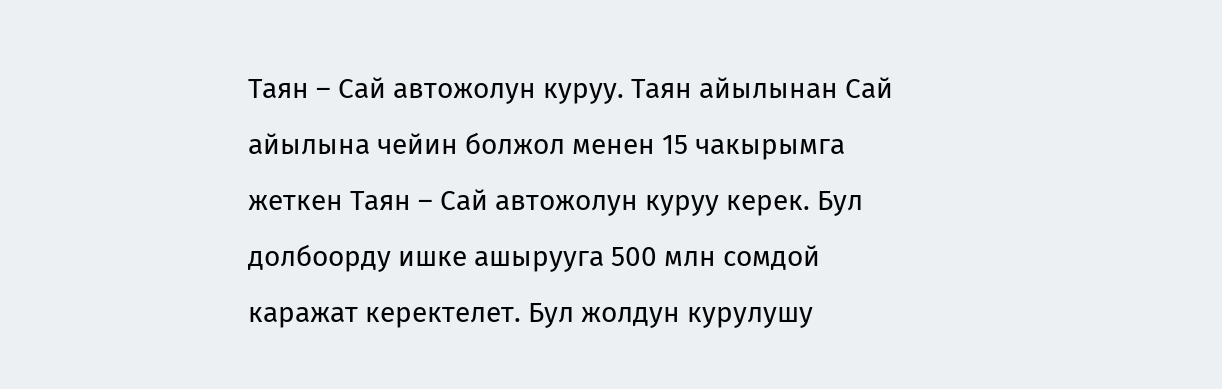Таян – Сай автожолун куруу. Таян айылынан Сай айылына чейин болжол менен 15 чакырымга жеткен Таян – Сай автожолун куруу керек. Бул долбоорду ишке ашырууга 500 млн сомдой каражат керектелет. Бул жолдун курулушу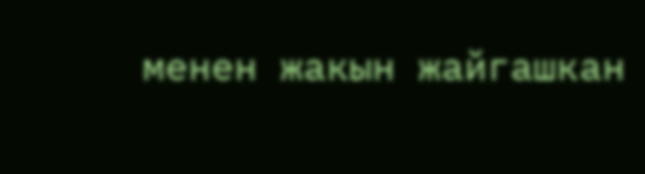менен жакын жайгашкан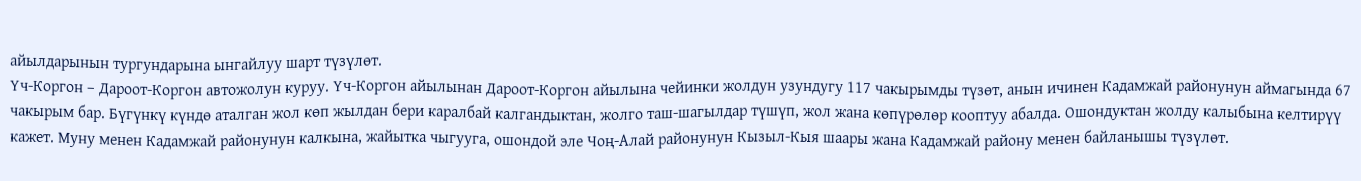айылдарынын тургундарына ынгайлуу шарт түзүлөт.
Үч-Коргон – Дароот-Коргон автожолун куруу. Үч-Коргон айылынан Дароот-Коргон айылына чейинки жолдун узундугу 117 чакырымды түзөт, анын ичинен Кадамжай районунун аймагында 67 чакырым бар. Бүгүнкү күндө аталган жол көп жылдан бери каралбай калгандыктан, жолго таш-шагылдар түшүп, жол жана көпүрөлөр кооптуу абалда. Ошондуктан жолду калыбына келтирүү кажет. Муну менен Кадамжай районунун калкына, жайытка чыгууга, ошондой эле Чоң-Алай районунун Кызыл-Кыя шаары жана Кадамжай району менен байланышы түзүлөт.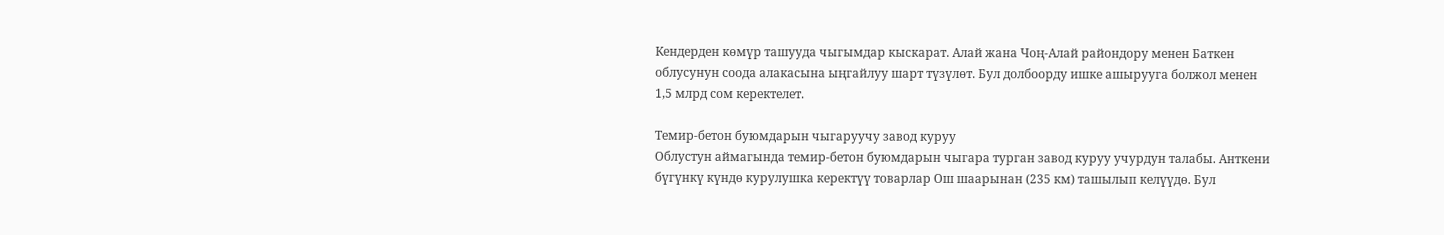Кендерден көмүр ташууда чыгымдар кыскарат. Алай жана Чоң-Алай райондору менен Баткен облусунун соода алакасына ыңгайлуу шарт түзүлөт. Бул долбоорду ишке ашырууга болжол менен 1,5 млрд сом керектелет.

Темир-бетон буюмдарын чыгаруучу завод куруу
Облустун аймагында темир-бетон буюмдарын чыгара турган завод куруу учурдун талабы. Анткени бүгүнкү күндө курулушка керектүү товарлар Ош шаарынан (235 км) ташылып келүүдө. Бул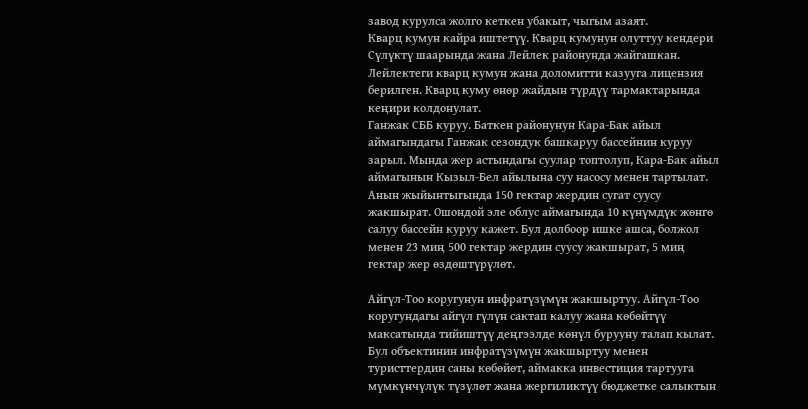завод курулса жолго кеткен убакыт, чыгым азаят.
Кварц кумун кайра иштетүү. Кварц кумунун олуттуу кендери Сүлүктү шаарында жана Лейлек районунда жайгашкан. Лейлектеги кварц кумун жана доломитти казууга лицензия берилген. Кварц куму өнөр жайдын түрдүү тармактарында кеңири колдонулат.
Ганжак СББ куруу. Баткен районунун Кара-Бак айыл аймагындагы Ганжак сезондук башкаруу бассейнин куруу зарыл. Мында жер астындагы суулар топтолуп, Кара-Бак айыл аймагынын Кызыл-Бел айылына суу насосу менен тартылат. Анын жыйынтыгында 150 гектар жердин сугат суусу жакшырат. Ошондой эле облус аймагында 10 күнүмдүк жөнгө салуу бассейн куруу кажет. Бул долбоор ишке ашса, болжол менен 23 миң 500 гектар жердин суусу жакшырат, 5 миң гектар жер өздөштүрүлөт.

Айгүл-Тоо коругунун инфратүзүмүн жакшыртуу. Айгүл-Тоо коругундагы айгүл гүлүн сактап калуу жана көбөйтүү максатында тийиштүү деңгээлде көнүл бурууну талап кылат. Бул объектинин инфратүзүмүн жакшыртуу менен туристтердин саны көбөйөт, аймакка инвестиция тартууга мүмкүнчүлүк түзүлөт жана жергиликтүү бюджетке салыктын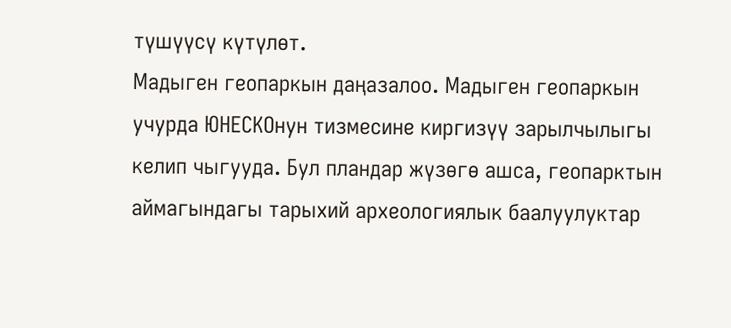түшүүсү күтүлөт.
Мадыген геопаркын даңазалоо. Мадыген геопаркын учурда ЮНЕСКОнун тизмесине киргизүү зарылчылыгы келип чыгууда. Бул пландар жүзөгө ашса, геопарктын аймагындагы тарыхий археологиялык баалуулуктар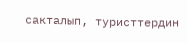сакталып, туристтердин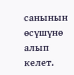санынын өсүшүнө алып келет.